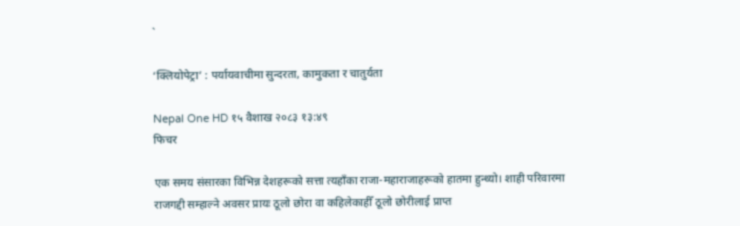`

‘क्लियोपेट्रा’ : पर्यायवाचीमा सुन्दरता, कामुकता र चातुर्यता

Nepal One HD १५ वैशाख २०८३ १३:४९
फिचर

एक समय संसारका विभिन्न देशहरूको सत्ता त्यहाँका राजा-महाराजाहरूको हातमा हुन्थ्यो। शाही परिवारमा राजगद्दी सम्हाल्ने अवसर प्रायः ठूलो छोरा वा कहिलेकाहीँ ठूलो छोरीलाई प्राप्त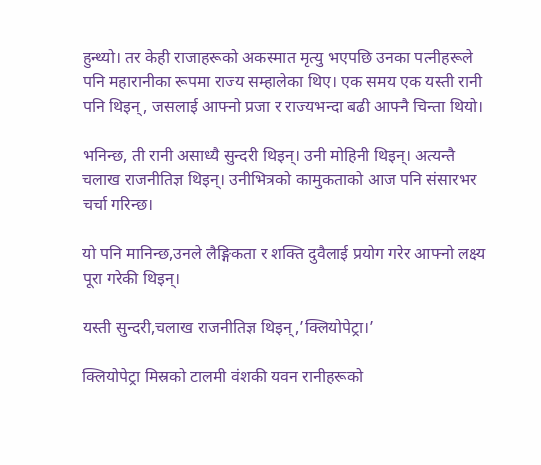हुन्थ्यो। तर केही राजाहरूको अकस्मात मृत्यु भएपछि उनका पत्नीहरूले पनि महारानीका रूपमा राज्य सम्हालेका थिए। एक समय एक यस्ती रानी पनि थिइन्, जसलाई आफ्नो प्रजा र राज्यभन्दा बढी आफ्नै चिन्ता थियो।

भनिन्छ, ती रानी असाध्यै सुन्दरी थिइन्। उनी मोहिनी थिइन्। अत्यन्तै चलाख राजनीतिज्ञ थिइन्। उनीभित्रको कामुकताको आज पनि संसारभर चर्चा गरिन्छ।

यो पनि मानिन्छ,उनले लैङ्गिकता र शक्ति दुवैलाई प्रयोग गरेर आफ्नो लक्ष्य पूरा गरेकी थिइन्।

यस्ती सुन्दरी,चलाख राजनीतिज्ञ थिइन्,’क्लियोपेट्रा।’

क्लियोपेट्रा मिस्रको टालमी वंशकी यवन रानीहरूको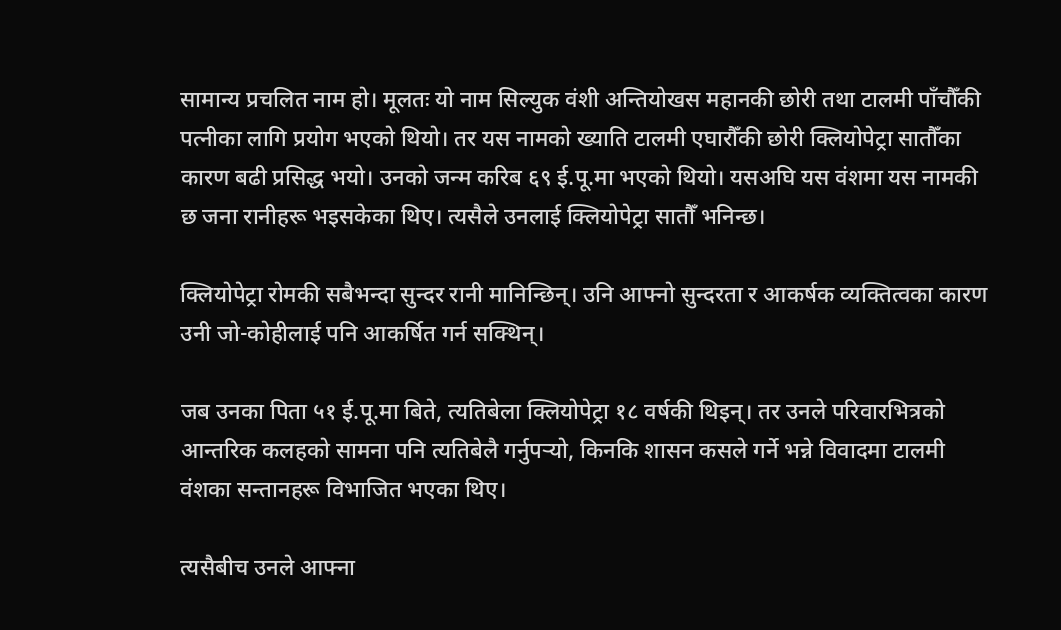सामान्य प्रचलित नाम हो। मूलतः यो नाम सिल्युक वंशी अन्तियोखस महानकी छोरी तथा टालमी पाँचौँकी पत्नीका लागि प्रयोग भएको थियो। तर यस नामको ख्याति टालमी एघारौँकी छोरी क्लियोपेट्रा सातौँका कारण बढी प्रसिद्ध भयो। उनको जन्म करिब ६९ ई.पू.मा भएको थियो। यसअघि यस वंशमा यस नामकी छ जना रानीहरू भइसकेका थिए। त्यसैले उनलाई क्लियोपेट्रा सातौँ भनिन्छ।

क्लियोपेट्रा रोमकी सबैभन्दा सुन्दर रानी मानिन्छिन्। उनि आफ्नो सुन्दरता र आकर्षक व्यक्तित्वका कारण उनी जो-कोहीलाई पनि आकर्षित गर्न सक्थिन्।

जब उनका पिता ५१ ई.पू.मा बिते, त्यतिबेला क्लियोपेट्रा १८ वर्षकी थिइन्। तर उनले परिवारभित्रको आन्तरिक कलहको सामना पनि त्यतिबेलै गर्नुपर्‍यो, किनकि शासन कसले गर्ने भन्ने विवादमा टालमी वंशका सन्तानहरू विभाजित भएका थिए।

त्यसैबीच उनले आफ्ना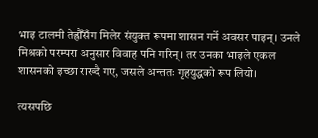भाइ टालमी तेह्रौँसँग मिलेर संयुक्त रूपमा शासन गर्ने अवसर पाइन्। उनले मिश्रको परम्परा अनुसार विवाह पनि गरिन्। तर उनका भाइले एकल शासनको इच्छा राख्दै गए, जसले अन्ततः गृहयुद्धको रूप लियो।

त्यसपछि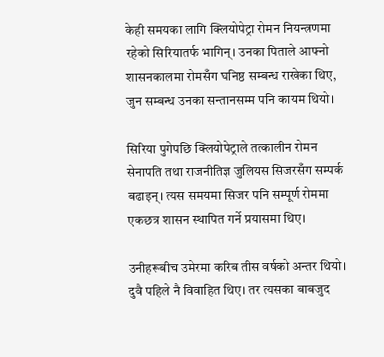केही समयका लागि क्लियोपेट्रा रोमन नियन्त्रणमा रहेको सिरियातर्फ भागिन्। उनका पिताले आफ्नो शासनकालमा रोमसँग घनिष्ठ सम्बन्ध राखेका थिए, जुन सम्बन्ध उनका सन्तानसम्म पनि कायम थियो।

सिरिया पुगेपछि क्लियोपेट्राले तत्कालीन रोमन सेनापति तथा राजनीतिज्ञ जुलियस सिजरसँग सम्पर्क बढाइन्। त्यस समयमा सिजर पनि सम्पूर्ण रोममा एकछत्र शासन स्थापित गर्ने प्रयासमा थिए।

उनीहरूबीच उमेरमा करिब तीस वर्षको अन्तर थियो। दुवै पहिले नै विवाहित थिए। तर त्यसका बाबजुद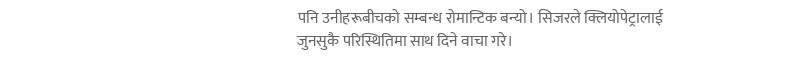पनि उनीहरूबीचको सम्बन्ध रोमान्टिक बन्यो। सिजरले क्लियोपेट्रालाई जुनसुकै परिस्थितिमा साथ दिने वाचा गरे।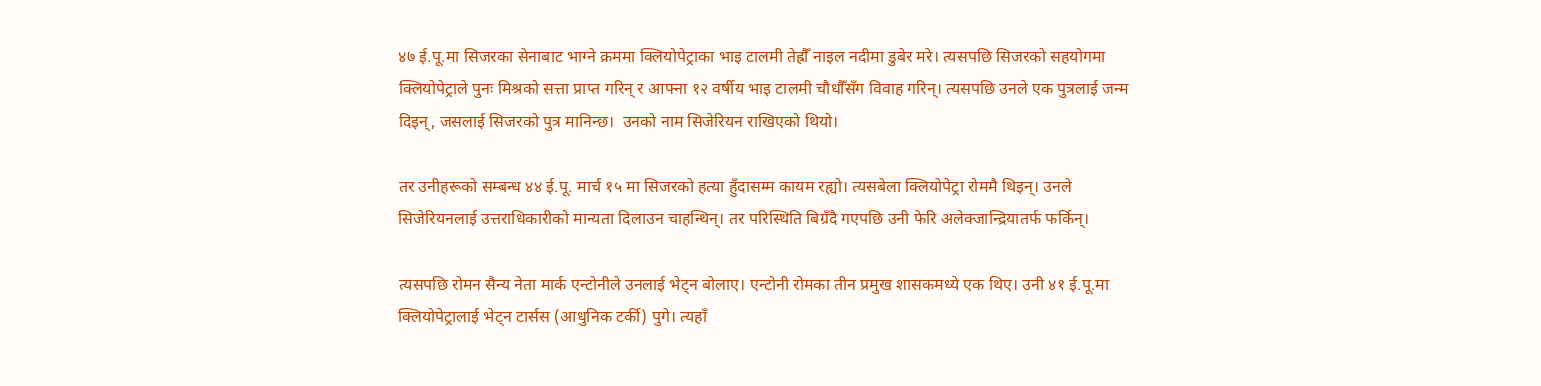४७ ई.पू.मा सिजरका सेनाबाट भाग्ने क्रममा क्लियोपेट्राका भाइ टालमी तेह्रौँ नाइल नदीमा डुबेर मरे। त्यसपछि सिजरको सहयोगमा क्लियोपेट्राले पुनः मिश्रको सत्ता प्राप्त गरिन् र आफ्ना १२ वर्षीय भाइ टालमी चौधौँसँग विवाह गरिन्। त्यसपछि उनले एक पुत्रलाई जन्म दिइन्, जसलाई सिजरको पुत्र मानिन्छ।  उनको नाम सिजेरियन राखिएको थियो।

तर उनीहरूको सम्बन्ध ४४ ई.पू. मार्च १५ मा सिजरको हत्या हुँदासम्म कायम रह्यो। त्यसबेला क्लियोपेट्रा रोममै थिइन्। उनले सिजेरियनलाई उत्तराधिकारीको मान्यता दिलाउन चाहन्थिन्। तर परिस्थिति बिग्रँदै गएपछि उनी फेरि अलेक्जान्द्रियातर्फ फर्किन्।

त्यसपछि रोमन सैन्य नेता मार्क एन्टोनीले उनलाई भेट्न बोलाए। एन्टोनी रोमका तीन प्रमुख शासकमध्ये एक थिए। उनी ४१ ई.पू.मा क्लियोपेट्रालाई भेट्न टार्सस (आधुनिक टर्की) पुगे। त्यहाँ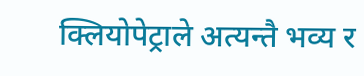क्लियोपेट्राले अत्यन्तै भव्य र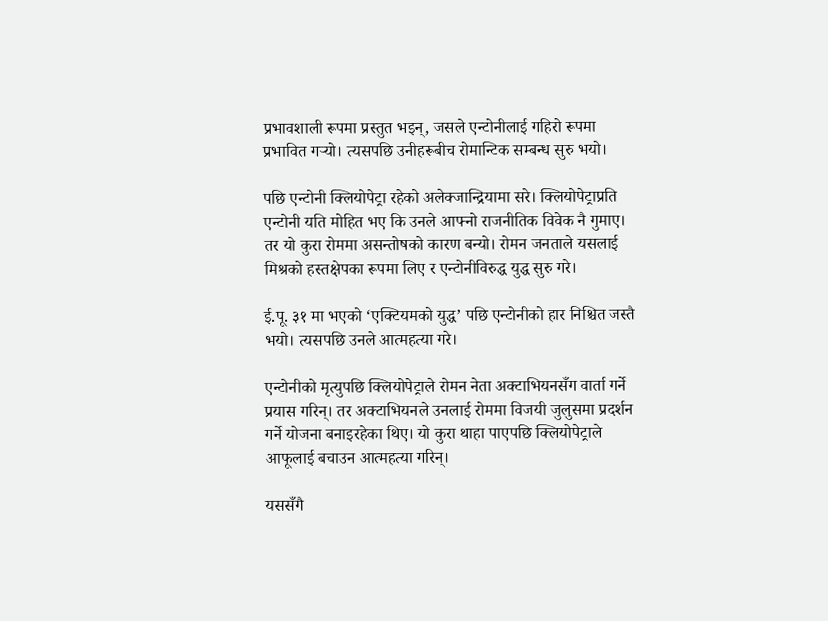प्रभावशाली रूपमा प्रस्तुत भइन्, जसले एन्टोनीलाई गहिरो रूपमा प्रभावित गर्‍यो। त्यसपछि उनीहरूबीच रोमान्टिक सम्बन्ध सुरु भयो।

पछि एन्टोनी क्लियोपेट्रा रहेको अलेक्जान्द्रियामा सरे। क्लियोपेट्राप्रति एन्टोनी यति मोहित भए कि उनले आफ्नो राजनीतिक विवेक नै गुमाए। तर यो कुरा रोममा असन्तोषको कारण बन्यो। रोमन जनताले यसलाई मिश्रको हस्तक्षेपका रूपमा लिए र एन्टोनीविरुद्ध युद्ध सुरु गरे।

ई.पू. ३१ मा भएको ‘एक्टियमको युद्ध’ पछि एन्टोनीको हार निश्चित जस्तै भयो। त्यसपछि उनले आत्महत्या गरे।

एन्टोनीको मृत्युपछि क्लियोपेट्राले रोमन नेता अक्टाभियनसँग वार्ता गर्ने प्रयास गरिन्। तर अक्टाभियनले उनलाई रोममा विजयी जुलुसमा प्रदर्शन गर्ने योजना बनाइरहेका थिए। यो कुरा थाहा पाएपछि क्लियोपेट्राले आफूलाई बचाउन आत्महत्या गरिन्।

यससँगै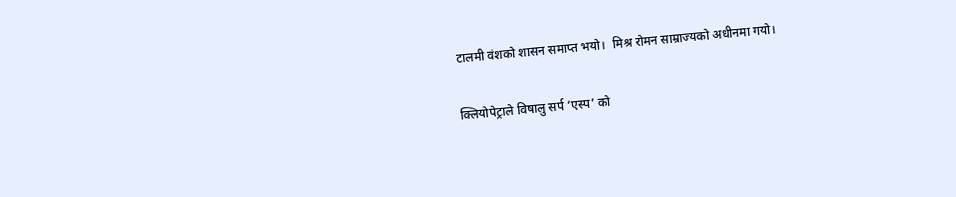टालमी वंशको शासन समाप्त भयो।  मिश्र रोमन साम्राज्यको अधीनमा गयो।

क्लियोपेट्राले विषालु सर्प ‘एस्प’ को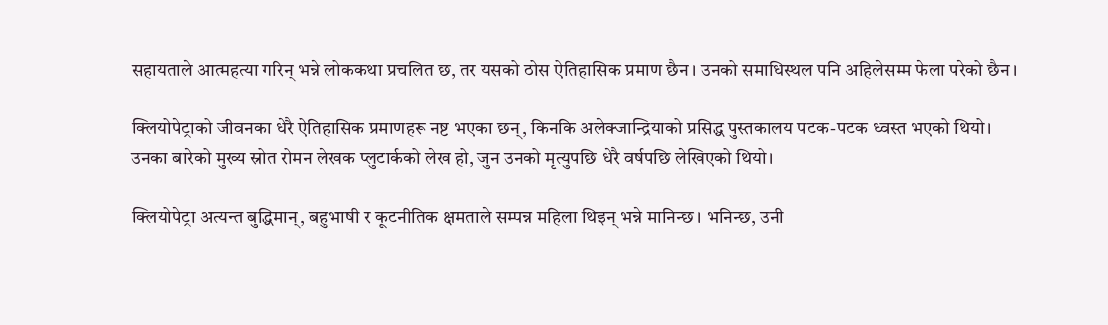सहायताले आत्महत्या गरिन् भन्ने लोककथा प्रचलित छ, तर यसको ठोस ऐतिहासिक प्रमाण छैन। उनको समाधिस्थल पनि अहिलेसम्म फेला परेको छैन।

क्लियोपेट्राको जीवनका धेरै ऐतिहासिक प्रमाणहरू नष्ट भएका छन्, किनकि अलेक्जान्द्रियाको प्रसिद्ध पुस्तकालय पटक-पटक ध्वस्त भएको थियो। उनका बारेको मुख्य स्रोत रोमन लेखक प्लुटार्कको लेख हो, जुन उनको मृत्युपछि धेरै वर्षपछि लेखिएको थियो।

क्लियोपेट्रा अत्यन्त बुद्धिमान्, बहुभाषी र कूटनीतिक क्षमताले सम्पन्न महिला थिइन् भन्ने मानिन्छ। भनिन्छ, उनी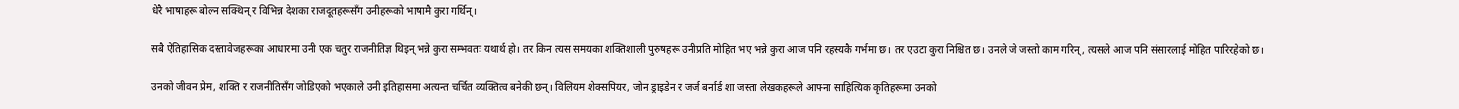धेरै भाषाहरू बोल्न सक्थिन् र विभिन्न देशका राजदूतहरूसँग उनीहरूको भाषामै कुरा गर्थिन्।

सबै ऐतिहासिक दस्तावेजहरूका आधारमा उनी एक चतुर राजनीतिज्ञ थिइन् भन्ने कुरा सम्भवतः यथार्थ हो। तर किन त्यस समयका शक्तिशाली पुरुषहरू उनीप्रति मोहित भए भन्ने कुरा आज पनि रहस्यकै गर्भमा छ। तर एउटा कुरा निश्चित छ। उनले जे जस्तो काम गरिन्, त्यसले आज पनि संसारलाई मोहित पारिरहेको छ।

उनको जीवन प्रेम, शक्ति र राजनीतिसँग जोडिएको भएकाले उनी इतिहासमा अत्यन्त चर्चित व्यक्तित्व बनेकी छन्। विलियम शेक्सपियर, जोन ड्राइडेन र जर्ज बर्नार्ड शा जस्ता लेखकहरूले आफ्ना साहित्यिक कृतिहरूमा उनको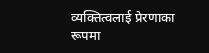व्यक्तित्वलाई प्रेरणाका रूपमा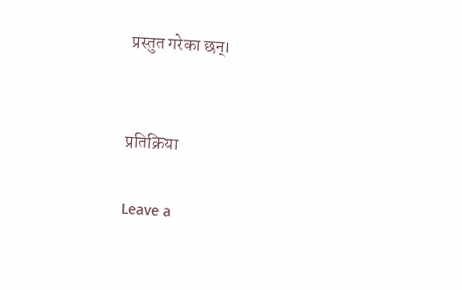प्रस्तुत गरेका छन्।


प्रतिक्रिया

Leave a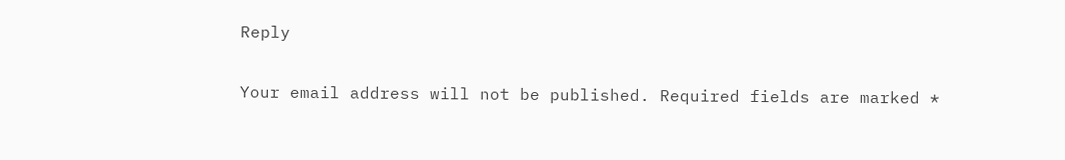Reply

Your email address will not be published. Required fields are marked *